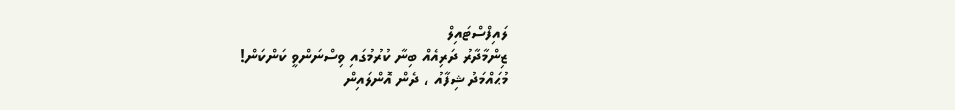ލައިފްސްޓައިލް
ޒިންމާދާރު ދަރިއެއް ބިނާ ކުރުމުގައި ވިސްނަންވީ ކަންކަން!
މުޙައްމަދު ޝިފާއު ، ދެން އޮންލައިން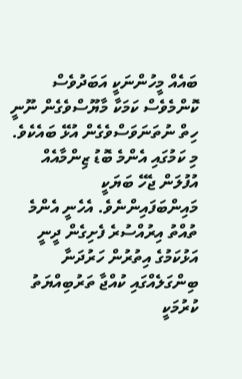ބައެއް މީހުންނަކީ އަބަދުވެސް ކޮންމެވެސް ކަމަކާ މާޔޫސްވެގެން ނޫނީ ހިތް ނުތަނަވަސްވެގެން އުޅޭ ބައެކެވެ. މި ކަމުގައި އެންމެ ބޮޑު ޒިންމާއެއް އުފުލަން ޖެހޭ ބަޔަކީ މައިންބަފައިންނެވެ. އެހެނީ އެންމެ ތުއްތު އިރުއްސުރެ ފެށިގެން ދީނީ އަޅުކަމުގެ އިތުރުން ހަރުދަނާ ބިންގަލެއްގައި ކުއްޖާ ތަރުބިއްޔަތު ކުރުމަކީ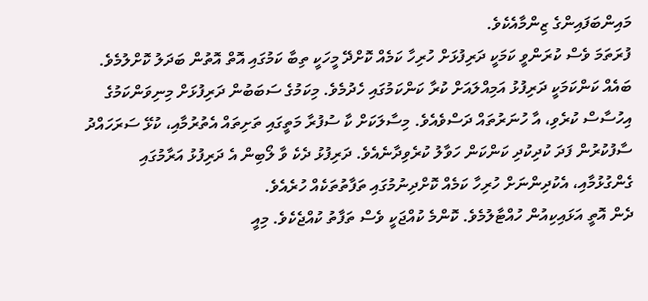މައިންބަފައިންގެ ޒިންމާއެކެވެ.
ފުރަތަމަ ވެސް ކުރަންވީ ކަމަކީ ދަރިފުޅަށް ހުރިހާ ކަމެއް ކޮށްދޭ މީހަކީ ތިބާ ކަމުގައި އޮތް އޮތުން ބަދަލު ކޮށްލުމެވެ. ބައެއް ކަންކަމަކީ ދަރިފުޅު އަމިއްލައަށް ކުރާ ކަންކަމުގައި ހެދުމެވެ. މިކަމުގެ ސަބަބުން ދަރިފުޅަށް މިނިވަންކަމުގެ އިހުސާސް ކުރެވި، އާ ހުނަރުތައް ދަސްވެއެވެ. މިސާލަކަށް ކާ ސުފުރާ މަތީގައި ތަށިތައް އެތުރުމާއި، ކުޅޭ ސަރަހައްދު ސާފުކުރުން ފަދަ ކުދިކުދި ކަންކަން ހަވާލު ކުރެވިދާނެއެވެ. ދަރިފުޅު ދެކެ ވާ ލޯބިން އެ ދަރިފުޅު އަރާމުގައި ގެންގުޅުމާއި، އެކުދިންނަށް ހުރިހާ ކަމެއް ކޮށްދިނުމުގައި ތަފާތުތަކެއް ހުރެއެވެ.
ދެން އޮތީ އަޅައިކިއުން ހުއްޓާލުމެވެ. ކޮންމެ ކުއްޖަކީ ވެސް ތަފާތު ކުއްޖެކެވެ. މިއީ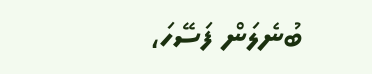ބުނެލަން ފަސޭހަ،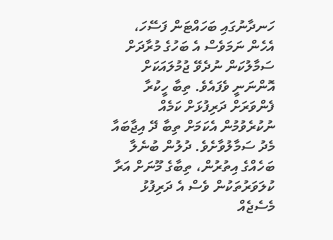ހަނދާނުގައި ބަހައްޓަން ފަސޭހަ، އެހެން ނަމަވެސް އެ ބަހުގެ މުރާދަށް ސަމާލުކަން ނުދެވޭ ޖުމުލައަކަށް އޮންނަނީ ވެފައެވެ. ތިބާ ހީކުރާ ފެންވަރަށް ދަރިފުޅަށް ކަމެއް ނުކުރެވުމުން އެކަމަށް ތިބާ ދޭ އިޖާބައާ މެދު ސަމާލުވާށެވެ. ދުލުން ބުނެލާ ބަހެއްގެ އިތުރުން، ތިބާގެ މޫނަށް އަރާ ކުލަވަރުތަކުން ވެސް އެ ދަރިފުޅު މެސެޖެއް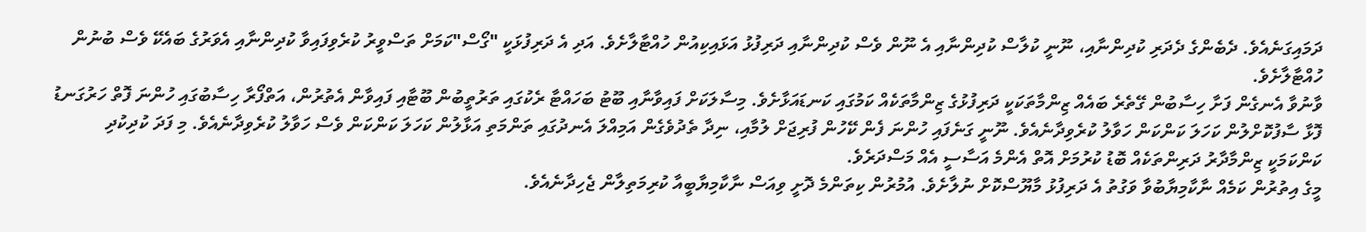ދަމައިގަނެއެވެ. ދެބެންގެ ދެދަރި ކުދިންނާއި، ނޫނީ ކުލާސް ކުދިންނާއި އެ ނޫން ވެސް ކުދިންނާއި ދަރިފުޅު އަޅައިކިއުން ހުއްޓާލާށެވެ. އަދި އެ ދަރިފުޅަކީ "ގޯސް"ކަމަށް ތަސްވީރު ކުރެވިފައިވާ ކުދިންނާއި އެވަރުގެ ބައެކޭ ވެސް ބުނުން ހުއްޓާލާށެވެ.
ވާނުވާ އެނގެން ފަށާ ހިސާބުން ގޭތެރެ ބައެއް ޒިންމާތަކަކީ ދަރިފުޅުގެ ޒިންމާތަކެއް ކަމުގައި ކަނޑައަޅާށެވެ. މިސާލަކަށް ފައިވާނާއި ބޫޓު ބަހައްޓާ ރެކުގައި ތަރުތީބުން ބޫޓާއި ފައިވާން އެތުރުން، އަތްފޯރާ ހިސާބުގައި ހުންނަ ފޮތް ހަރުގަނޑު ފޮޅާ ސާފުކޮށްލުން ކަހަލަ ކަންކަން ހަވާލު ކުރެވިދާނެއެވެ. ނޫނީ ގަނެފައި ހުންނަ ފެން ކޭހުން ފުރިޖަށް ލުމާއި، ނިދާ ތެދުވެގެން އަމިއްލަ އެނދުގައި ތަންމަތި އަޅާލުން ކަހަލަ ކަންކަން ވެސް ހަވާލު ކުރެވިދާނެއެވެ. މި ފަދަ ކުދިކުދި ކަންކަމަކީ ޒިންމާދާރު ދަރިންތަކެއް ބޮޑު ކުރުމަށް އޮތް އެންމެ އަސާސީ އެއް މަސްދަރެވެ.
މީގެ އިތުރުން ކަމެއް ނާކާމިޔާބުވާ ވަގުތު އެ ދަރިފުޅު މާޔޫސްކޮށް ނުލާށެވެ. އުމުރުން ކިތަންމެ ދޮށީ ވިއަސް ނާކާމިޔާބީއާ ކުރިމަތިލާން ޖެހިދާނެއެވެ.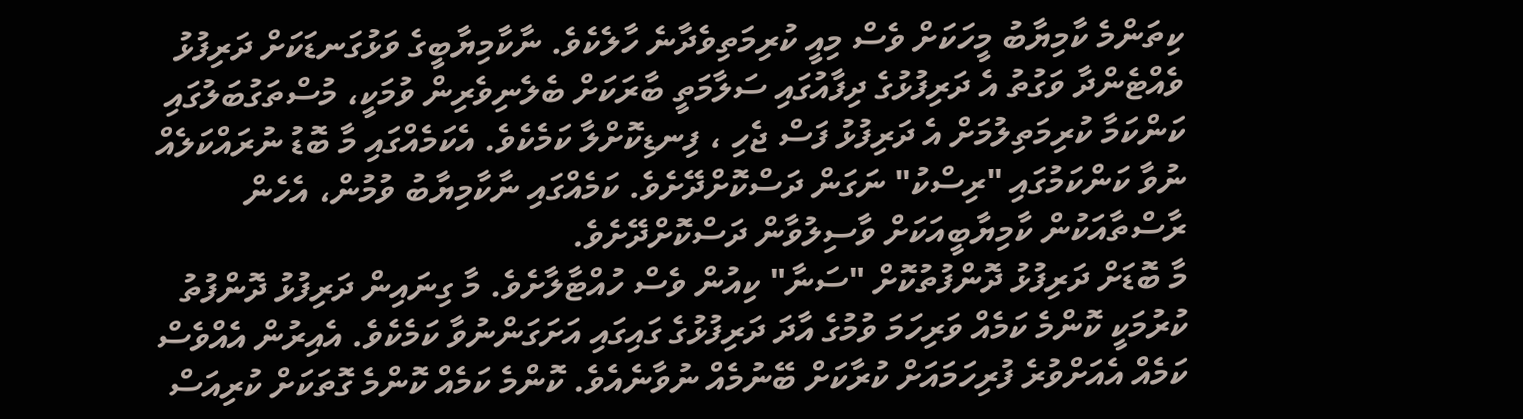ކިތަންމެ ކާމިޔާބު މީހަކަށް ވެސް މިއީ ކުރިމަތިވެދާނެ ހާލެކެވެ. ނާކާމިޔާބީގެ ވަޅުގަނޑަކަށް ދަރިފުޅު ވެއްޓެންދާ ވަގުތު އެ ދަރިފުޅުގެ ދިފާއުގައި ސަލާމަތީ ބާރަކަށް ބެލެނިވެރިން ވުމަކީ، މުސްތަގުބަލުގައި ކަންކަމާ ކުރިމަތިލުމަށް އެ ދަރިފުޅު ފަސް ޖެހި ، ފިނޑިކޮށްލާ ކަމެކެވެ. އެކަމެއްގައި މާ ބޮޑު ނުރައްކަލެއް ނުވާ ކަންކަމުގައި "ރިސްކު" ނަގަން ދަސްކޮށްދޭށެވެ. ކަމެއްގައި ނާކާމިޔާބު ވުމުން، އެހެން ރާސްތާއަކުން ކާމިޔާބީއަކަށް ވާސިލުވާން ދަސްކޮށްދޭށެވެ.
މާ ބޮޑަށް ދަރިފުޅު ދޮންފުތުކޮށް "ސަނާ" ކިއުން ވެސް ހުއްޓާލާށެވެ. މާ ގިނައިން ދަރިފުޅު ދޮންފުތު ކުރުމަކީ ކޮންމެ ކަމެއް ވަރިހަމަ ވުމުގެ އާދަ ދަރިފުޅުގެ ގައިގައި އަށަގަންނުވާ ކަމެކެވެ. އެއިރުން އެއްވެސް ކަމެއް އެއަށްވުރެ ފުރިހަމައަށް ކުރާކަށް ބޭނުމެއް ނުވާނެއެވެ. ކޮންމެ ކަމެއް ކޮންމެ ގޮތަކަށް ކުރިއަސް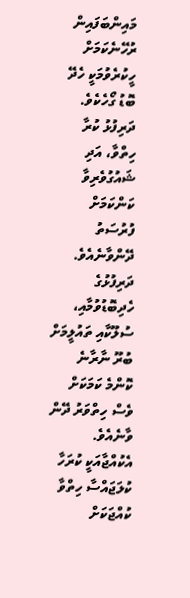މައިންބަފައިން ރުހޭނެކަމަށް ހީކުރެވުމަކީ ހެދޭ ބޮޑު ގޯހެކެވެ.
ދަރިފުޅު ކުރާ ހިތްވާ، އަދި ޝައުގުވެރިވާ ކަންކަމަށް ފުރުސަތު ދޭންވާނެއެވެ. ދަރިފުޅުގެ ހެދިބޮޑުވުމާއި، ސުލޫކާއި ތައުލީމަށް ބުރޫ ނާރާނެ ކޮންމެ ކަމަކަށް ވެސް ހިތްވަރު ދޭން ވާނެއެވެ. އެކުއްޖާއަކީ ކުރަހާ ކުލަޖައްސާ ހިތްވާ ކުއްޖަކަށް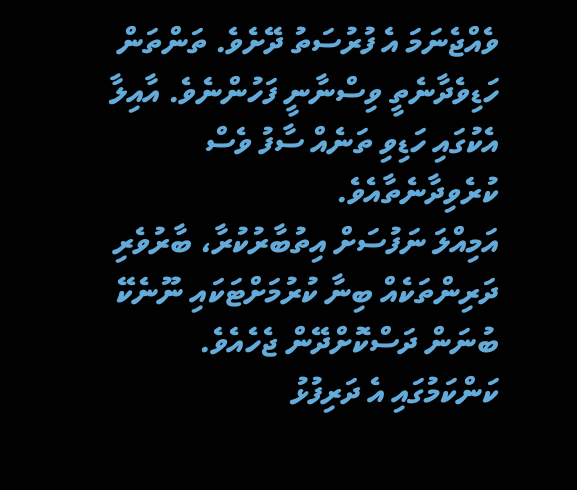ވެއްޖެނަމަ އެ ފުރުސަތު ދޭށެވެ. ތަންތަން ހަޑިވެދާނެތީ ވިސްނާނީ ފަހުންނެވެ. އާއިލާ އެކުގައި ހަޑިވި ތަނެއް ސާފު ވެސް ކުރެވިދާނެތާއެވެ.
އަމިއްލަ ނަފުސަށް އިތުބާރުކުރާ، ބާރުވެރި ދަރިންތަކެއް ބިނާ ކުރުމަށްޓަކައި ނޫނެކޭ ބުނަން ދަސްކޮށްދޭން ޖެހެއެވެ. ކަންކަމުގައި އެ ދަރިފުޅު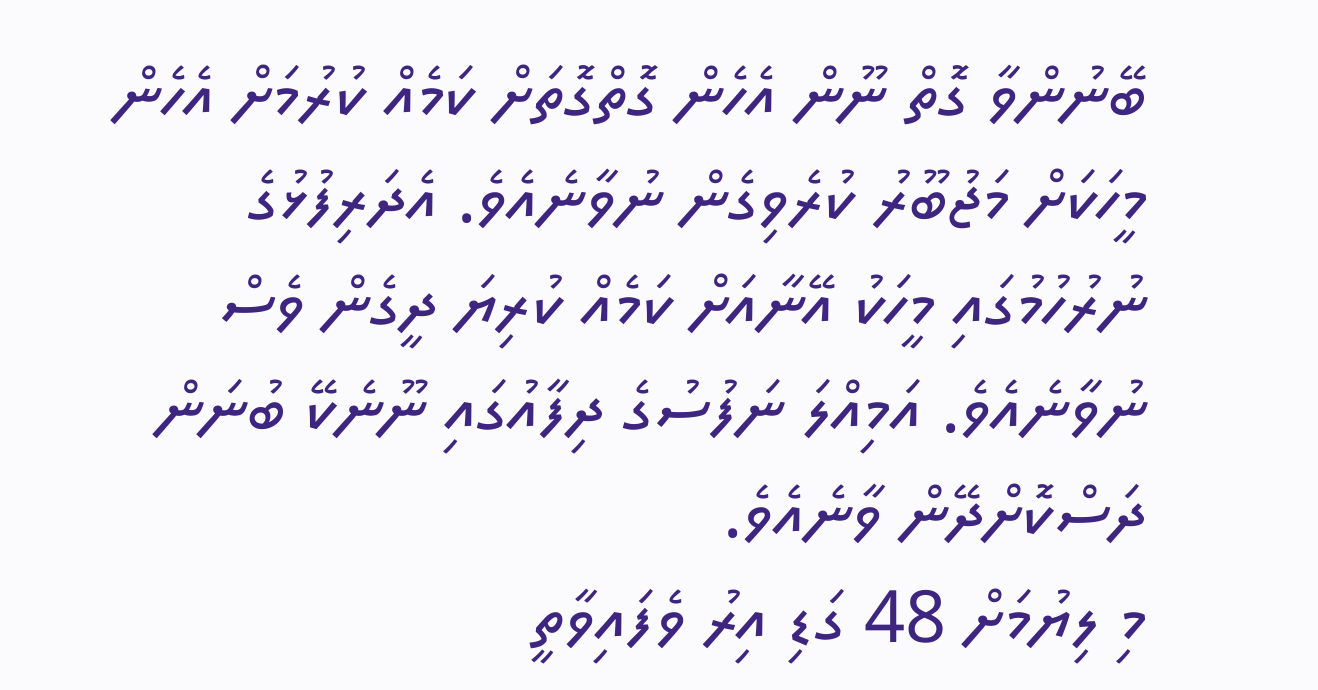ބޭނުންވާ ގޮތް ނޫން އެހެން ގޮތްގޮތަށް ކަމެއް ކުރުމަށް އެހެން މީހަކަށް މަޖުބޫރު ކުރެވިގެން ނުވާނެއެވެ. އެދަރިފުޅުގެ ނުރުހުމުގައި މީހަކު އޭނާއަށް ކަމެއް ކުރިޔަ ދީގެން ވެސް ނުވާނެއެވެ. އަމިއްލަ ނަފުސުގެ ދިފާއުގައި ނޫނެކޭ ބުނަން ދަސްކޮށްދޭން ވާނެއެވެ.
މި ލިޔުމަށް 48 ގަޑި އިރު ވެފައިވާތީ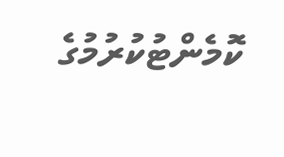ކޮމެންޓުކުރުމުގެ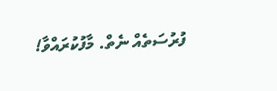ފުރުސަތެއް ނެތް. މާފުކުރައްވާ!